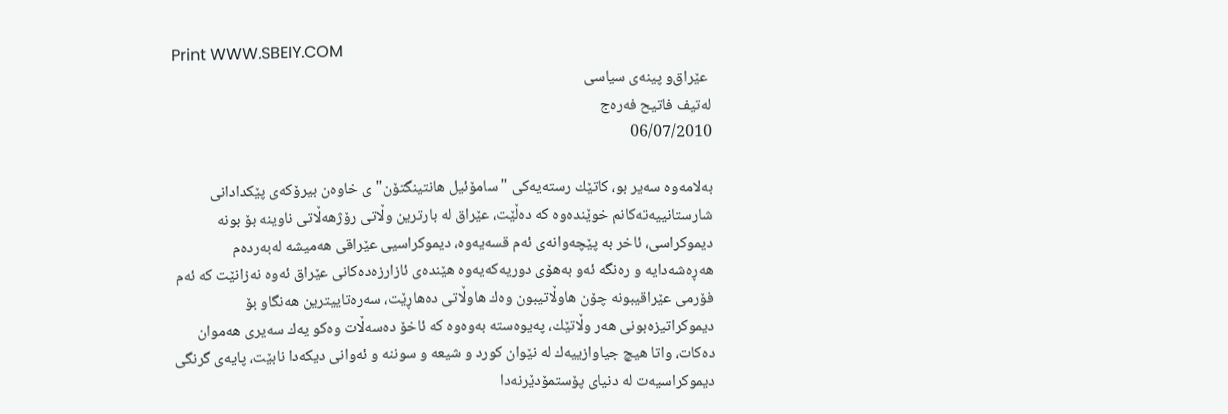Print WWW.SBEIY.COM
 عێراق‌و پینه‌ی‌ سیاسی‌
له‌تیف فاتیح فه‌ره‌ج
06/07/2010

به‌لامه‌وه‌ سه‌یر بو، كاتێك رسته‌یه‌كی‌ "سامۆئیل هانتینگتۆن"ی‌ خاوه‌ن بیرۆكه‌ی‌ پێكدادانی‌ شارستانییه‌ته‌كانم خوێنده‌وه‌ كه‌ ده‌ڵێت، عێراق له‌ بارترین وڵاتی‌ رۆژهه‌ڵاتی‌ ناوینه‌ بۆ بونه‌ دیموكراسی‌، ئاخر به‌ پێچه‌وانه‌ی‌ ئه‌م قسه‌یه‌وه‌، دیموكراسیی‌ عێراقی‌ هه‌میشه‌ له‌به‌رده‌م هه‌ڕه‌شه‌دایه‌ ‌و ره‌نگه‌ ئه‌و به‌هۆی‌ دوریه‌كه‌یه‌وه‌ هێنده‌ی‌ ئازارزه‌ده‌كانی‌ عێراق ئه‌وه‌ نه‌زانێت كه‌ ئه‌م فۆرمی‌ عێراقیبونه‌ چۆن هاوڵاتیبون وه‌ك هاوڵاتی‌ ده‌هاڕێت، سه‌ره‌تاییترین هه‌نگاو بۆ دیموكراتیزه‌بونی‌ هه‌ر وڵاتێك، په‌یوه‌سته‌ به‌وه‌وه‌ كه‌ ئاخۆ ده‌سه‌ڵات وه‌كو یه‌ك سه‌یری‌ هه‌موان ده‌كات، واتا هیچ جیاوازییه‌ك له‌ نێوان كورد ‌و شیعه‌ و سوننه‌ و ئه‌وانی‌ دیكه‌دا نابێت، پایه‌ی‌ گرنگی‌ دیموكراسیه‌ت له‌ دنیای‌ پۆستمۆدێرنه‌دا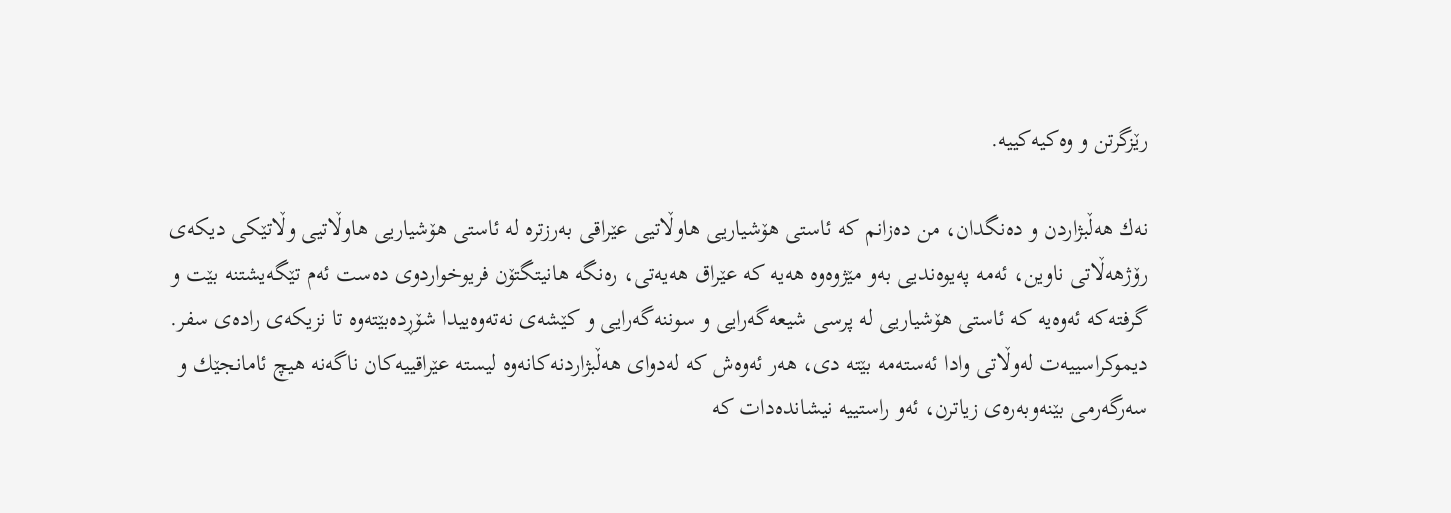رێزگرتن ‌و وه‌كیه‌كییه‌.

نه‌ك هه‌ڵبژاردن ‌و ده‌نگدان، من ده‌زانم كه‌ ئاستی‌ هۆشیاریی‌ هاوڵاتیی‌ عێراقی‌ به‌رزتره‌ له‌ ئاستی‌ هۆشیاریی‌ هاوڵاتیی‌ وڵاتێكی‌ دیكه‌ی‌ رۆژهه‌ڵاتی‌ ناوین، ئه‌مه‌ په‌یوه‌ندیی به‌و مێژوه‌وه‌ هه‌یه‌ كه‌ عێراق هه‌یه‌تی‌، ره‌نگه‌ هانیتگتۆن فریوخواردوی‌ ده‌ست ئه‌م تێگه‌یشتنه‌ بێت ‌و گرفته‌كه‌ ئه‌وه‌یه‌ كه‌ ئاستی‌ هۆشیاریی‌ له‌ پرسی‌ شیعه‌گه‌رایی‌ ‌و سوننه‌گه‌رایی‌ ‌و كێشه‌ی‌ نه‌ته‌وه‌ییدا شۆڕده‌بێته‌وه‌ تا نزیكه‌ی‌ راده‌ی سفر. دیموكراسییه‌ت له‌وڵاتی‌ وادا ئه‌سته‌مه‌ بێته‌ دی‌، هه‌ر ئه‌وه‌ش كه‌ له‌دوای‌ هه‌ڵبژاردنه‌كانه‌وه‌ لیسته‌ عێراقییه‌كان ناگه‌نه‌ هیچ ئامانجێك ‌و سه‌رگه‌رمی‌ بێنه‌وبه‌ره‌ی‌ زیاترن، ئه‌و راستییه‌ نیشانده‌دات كه‌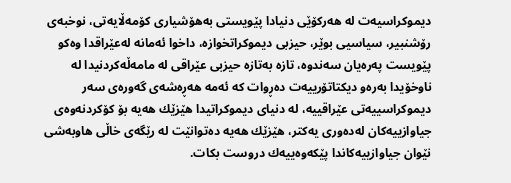دیموكراسیه‌ت له‌ هه‌ركۆێی‌ دنیادا پێویستی‌ به‌هۆشیاری‌ كۆمه‌ڵایه‌تی‌، نوخبه‌ی‌ رۆشنبیر، سیاسیی‌ بوێر، حیزبی‌ دیموكراتخوازه‌، داخوا ئه‌مانه‌ له‌عێراقدا وه‌كو پێویست په‌ره‌یان سه‌ندوه‌، تازه‌ به‌تازه‌ حیزبی عێراقی‌ له‌ مامه‌ڵه‌كردنیدا له‌ ناوخۆیدا به‌ره‌و دیكتاتۆرییه‌ت ده‌ڕوات كه‌ ئه‌مه‌ هه‌ڕه‌شه‌ی‌ گه‌وره‌ی‌ سه‌ر دیموكراسییه‌تی‌ عێراقییه‌، له‌ دنیای‌ دیموكراتیدا هێزێك هه‌یه‌ بۆ كۆكردنه‌وه‌ی‌ جیاوازییه‌كان له‌ده‌وری‌ یه‌كتر، هێزێك هه‌یه‌ ده‌توانێت له‌ رێگه‌ی‌ خاڵی‌ هاوبه‌شی‌ نێوان جیاوازییه‌كاندا پێكه‌وه‌ییه‌ك دروست بكات.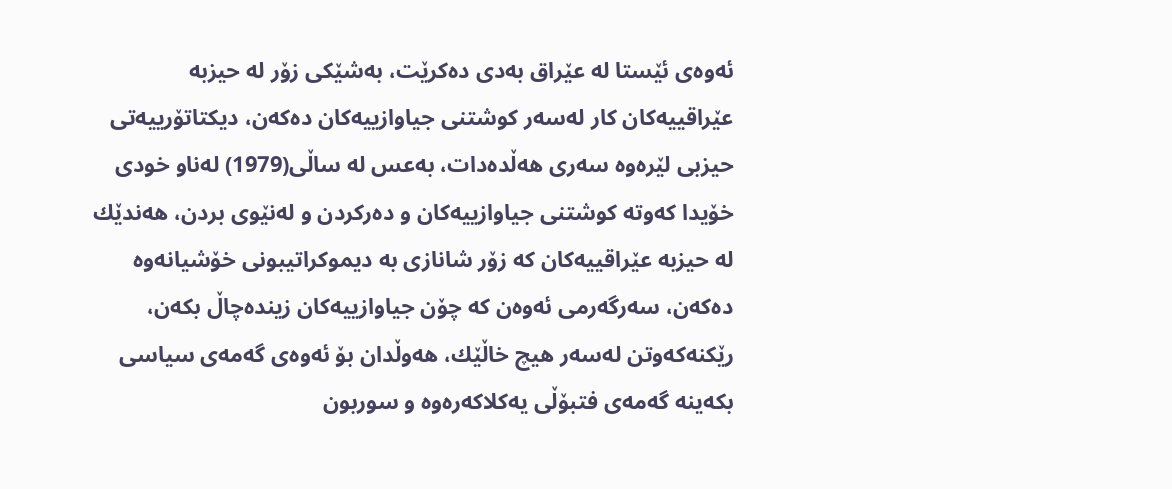ئه‌وه‌ی‌ ئێستا له‌ عێراق به‌دی‌ ده‌كرێت، به‌شێكی‌ زۆر له‌ حیزبه‌ عێراقییه‌كان كار له‌سه‌ر كوشتنی‌ جیاوازییه‌كان ده‌كه‌ن، دیكتاتۆرییه‌تی‌ حیزبی‌ لێره‌وه‌ سه‌ری‌ هه‌ڵده‌دات، به‌عس له‌ ساڵی‌(1979) له‌ناو خودی‌ خۆیدا كه‌وته‌ كوشتنی‌ جیاوازییه‌كان ‌و ده‌ركردن ‌و له‌نێوی‌ بردن، هه‌ندێك له‌ حیزبه‌ عێراقییه‌كان كه‌ زۆر شانازی‌ به‌ دیموكراتیبونی‌ خۆشیانه‌وه‌ ده‌كه‌ن، سه‌رگه‌رمی‌ ئه‌وه‌ن كه‌ چۆن جیاوازییه‌كان زینده‌چاڵ‌ بكه‌ن، رێكنه‌كه‌وتن له‌سه‌ر هیچ خاڵێك، هه‌وڵدان بۆ ئه‌وه‌ی‌ گه‌مه‌ی‌ سیاسی‌ بكه‌ینه‌ گه‌مه‌ی‌ فتبۆڵی‌ یه‌كلاكه‌ره‌وه‌ ‌و سوربون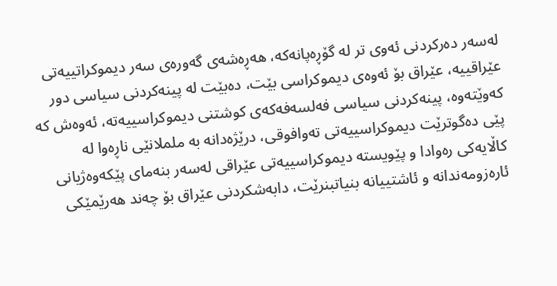له‌سه‌ر ده‌ركردنی‌ ئه‌وی‌ تر له‌ گۆڕه‌پانه‌كه‌، هه‌ڕه‌شه‌ی‌ گه‌وره‌ی‌ سه‌ر دیموكراتییه‌تی‌ عێراقییه‌، عێراق بۆ ئه‌وه‌ی‌ دیموكراسی‌ بێت، ده‌بێت له‌ پینه‌كردنی‌ سیاسی‌ دور كه‌وێته‌وه‌، پینه‌كردنی‌ سیاسی‌ فه‌لسه‌فه‌كه‌ی‌ كوشتنی‌ دیموكراسییه‌ته‌، ئه‌وه‌ش كه‌ پێی‌ ده‌گوترێت دیموكراسییه‌تی‌ ته‌وافوقی‌، درێژه‌دانه‌ به‌ ململانێی‌ ناڕه‌وا له‌ كاڵایه‌كی‌ ره‌وادا ‌و پێویسته‌ دیموكراسییه‌تی‌ عێراقی‌ له‌سه‌ر بنه‌مای‌ پێكه‌وه‌ژیانی‌ ئاره‌زومه‌ندانه‌ ‌و ئاشتییانه‌ بنیاتبنرێت، دابه‌شكردنی‌ عێراق بۆ چه‌ند هه‌رێمێكی‌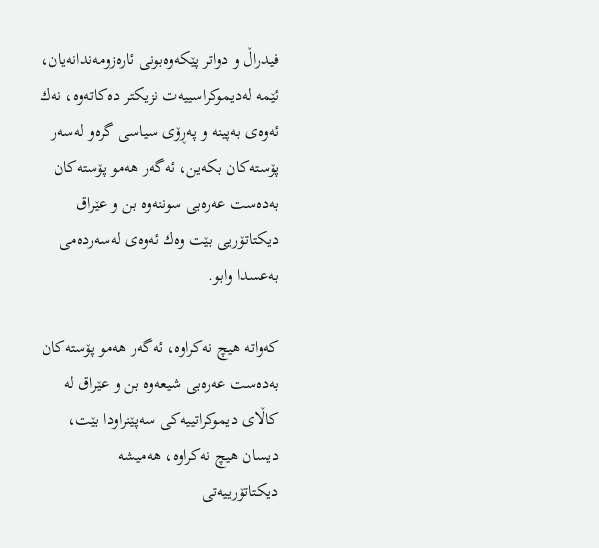فیدراڵ‌ ‌و دواتر پێكه‌وه‌بونی‌ ئاره‌زومه‌ندانه‌یان، ئێمه‌ له‌دیموكراسییه‌ت نزیكتر ده‌كاته‌وه‌، نه‌ك ئه‌وه‌ی‌ به‌پینه‌ و په‌ڕۆی‌ سیاسی‌ گره‌و له‌سه‌ر پۆسته‌كان بكه‌ین، ئه‌گه‌ر هه‌مو پۆسته‌كان به‌ده‌ست عه‌ره‌بی‌ سوننه‌وه‌ بن ‌و عێراق دیكتاتۆریی‌ بێت وه‌ك ئه‌وه‌ی‌ له‌سه‌رده‌می‌ به‌عسدا وابو.

كه‌واته‌ هیچ نه‌كراوه‌، ئه‌گه‌ر هه‌مو پۆسته‌كان به‌ده‌ست عه‌ره‌بی‌ شیعه‌وه‌ بن ‌و عێراق له‌ كاڵای‌ دیموكراتییه‌كی‌ سه‌پێنراودا بێت، دیسان هیچ نه‌كراوه‌، هه‌میشه‌ دیكتاتۆرییه‌تی‌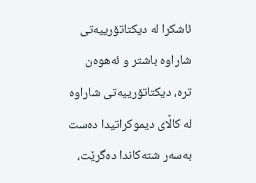ئاشكرا له‌ دیكتاتۆرییه‌تی‌ شاراوه‌ باشتر و ئه‌هوه‌ن تره‌، دیكتاتۆرییه‌تی‌ شاراوه‌ له‌ كاڵای‌ دیموكراتیدا ده‌ست به‌سه‌ر شته‌كاندا ده‌گرێت،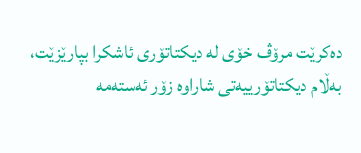ده‌كرێت مرۆڤ خۆی‌ له‌ دیكتاتۆری‌ ئاشكرا بپارێزێت، به‌ڵام دیكتاتۆرییه‌تی‌ شاراوه‌ زۆر ئه‌سته‌مه‌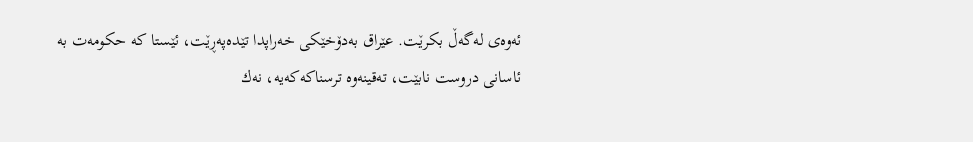ئه‌وه‌ی‌ له‌گه‌ڵ‌ بكرێت. عێراق به‌دۆخێكی‌ خه‌راپدا تێده‌په‌ڕێت، ئێستا كه‌ حكومه‌ت به‌ ئاسانی‌ دروست نابێت، ته‌قینه‌وه‌ ترسناكه‌كه‌یه‌، نه‌ك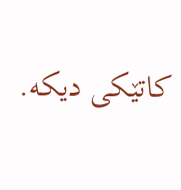كاتێكی‌ دیكه‌.